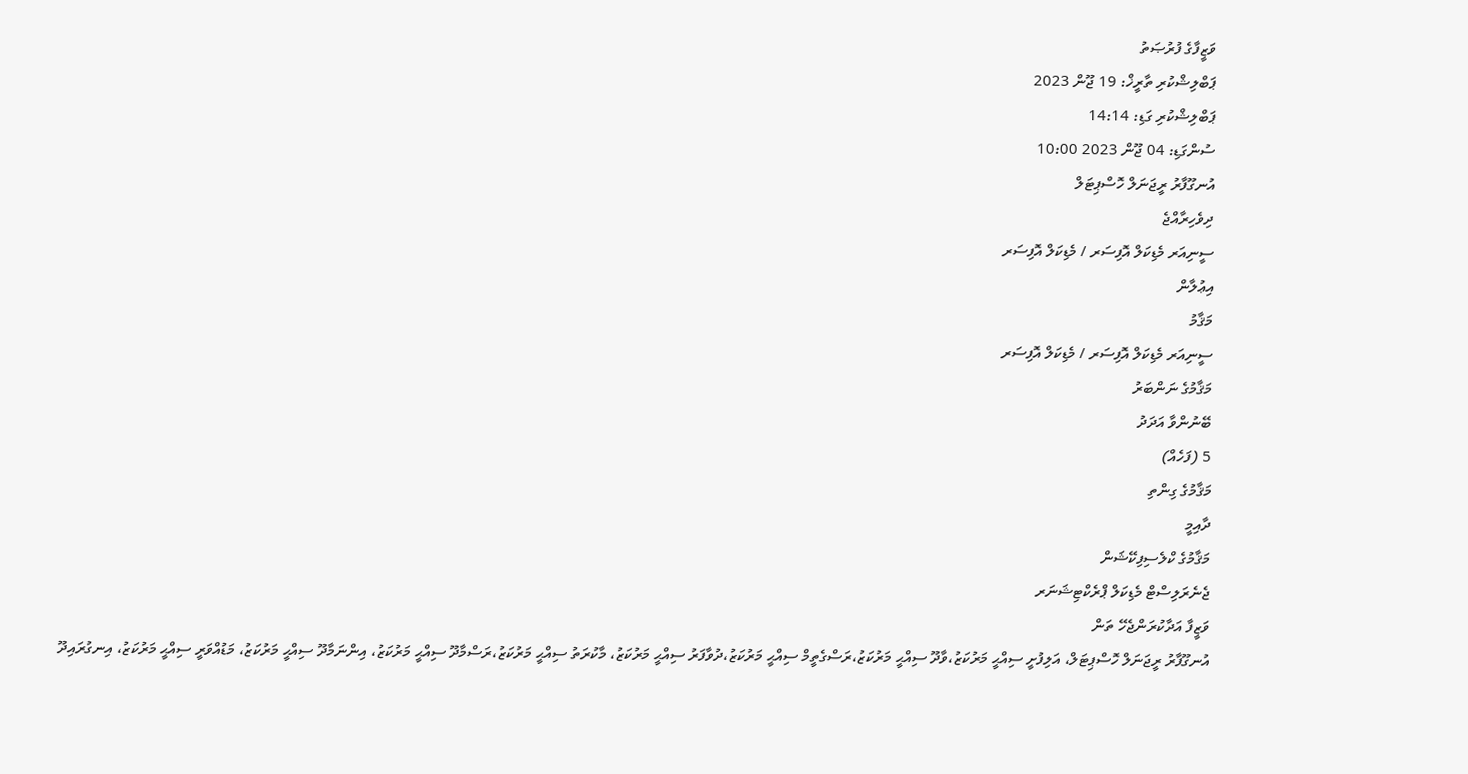ވަޒީފާގެ ފުރުޞަތު
ޕަބްލިޝްކުރި ތާރީޚް: 19 ޖޫން 2023
ޕަބްލިޝްކުރި ގަޑި: 14:14
ސުންގަޑި: 04 ޖޫން 2023 10:00
އުނގޫފާރު ރީޖަނަލް ހޮސްޕިޓަލް
ދިވެހިރާއްޖެ
ސީނިއަރ މެޑިކަލް އޮފިސަރ / މެޑިކަލް އޮފިސަރ
އިޢުލާން
މަޤާމު
ސީނިއަރ މެޑިކަލް އޮފިސަރ / މެޑިކަލް އޮފިސަރ
މަޤާމުގެ ނަންބަރު
ބޭނުންވާ އަދަދު
5 (ފަހެއް)
މަޤާމުގެ ގިންތި
ދާއިމީ
މަޤާމުގެ ކްލެސިފިކޭޝަން
ޖެނެރަލިސްޓް މެޑިކަލް ޕްރެކްޓިޝަނަރ
ވަޒީފާ އަދާކުރަންޖެހޭ ތަން
އުނގޫފާރު ރީޖަނަލް ހޮސްޕިޓަލް، އަލިފުށީ ސިއްޙީ މަރުކަޒު،ވާދޫ ސިއްޙީ މަރުކަޒު،ރަސްގެތީމް ސިއްޙީ މަރުކަޒު،ދުވާފަރު ސިއްޙީ މަރުކަޒު، މާކުރަތު ސިއްޙީ މަރުކަޒު،ރަސްމާދޫ ސިއްޙީ މަރުކަޒު، އިންނަމާދޫ ސިއްޙީ މަރުކަޒު، މަޑުއްވަރީ ސިއްޙީ މަރުކަޒު، އިނގުރައިދޫ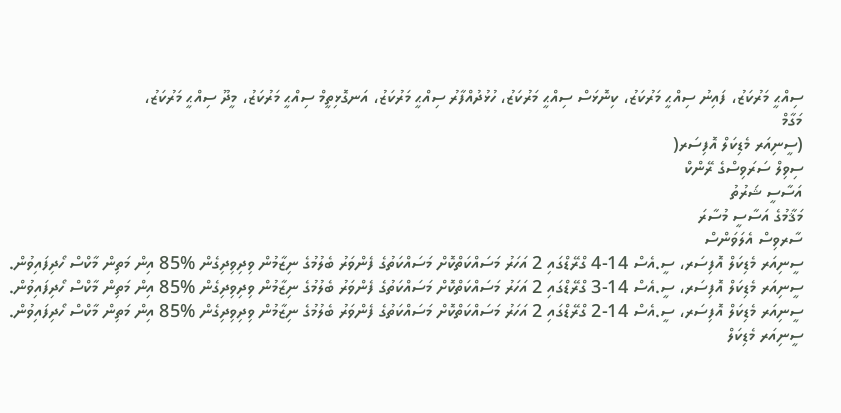ސިއްޙީ މަރުކަޒު، ފައިނު ސިއްޙީ މަރުކަޒު، ކިނޮޅަސް ސިއްޙީ މަރުކަޒު، ހުޅުދުއްފާރު ސިއްޙީ މަރުކަޒު، އަނގޮޅިތީމް ސިއްޙީ މަރުކަޒު، މީދޫ ސިއްޙީ މަރުކަޒު،
މަގާމް
(ސީނިއަރ މެޑިކަލް އޮފިސަރ(
ސިވިލް ސަރަވިސްގެ ރޭންކް
އަސާސީ ޝަރުތު
މަޤާމުގެ އަސާސީ މުސާރަ
ސާރވިސް އެލަވަންސް
ސީނިއަރ މެޑިކަލް އޮފިސަރ، ސީ.އެސް 14-4 ގްރޭޑްގައި 2 އަހަރު މަސައްކަތްކޮށް މަސައްކަތުގެ ފެންވަރު ބެލުމުގެ ނިޒާމުން ވިދިވިދިގެން %85 އިން މަތިން މާކްސް ހޯދިފައިވުން.
ސީނިއަރ މެޑިކަލް އޮފިސަރ، ސީ.އެސް 14-3 ގްރޭޑްގައި 2 އަހަރު މަސައްކަތްކޮށް މަސައްކަތުގެ ފެންވަރު ބެލުމުގެ ނިޒާމުން ވިދިވިދިގެން %85 އިން މަތިން މާކްސް ހޯދިފައިވުން.
ސީނިއަރ މެޑިކަލް އޮފިސަރ، ސީ.އެސް 14-2 ގްރޭޑްގައި 2 އަހަރު މަސައްކަތްކޮށް މަސައްކަތުގެ ފެންވަރު ބެލުމުގެ ނިޒާމުން ވިދިވިދިގެން %85 އިން މަތިން މާކްސް ހޯދިފައިވުން.
ސީނިއަރ މެޑިކަލް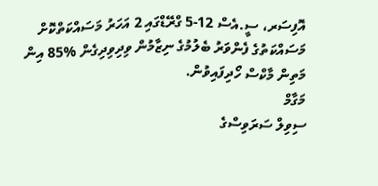އޮފިސަރ، ސީ.އެސް 12-5 ގްރޭޑްގައި 2 އަހަރު މަސައްކަތްކޮށް މަސައްކަތުގެ ފެންވަރު ބެލުމުގެ ނިޒާމުން ވިދިވިދިގެން %85 އިން މަތިން މާކްސް ހޯދިފައިވުން.
މަގާމް
ސިވިލް ސަރަވިސްގެ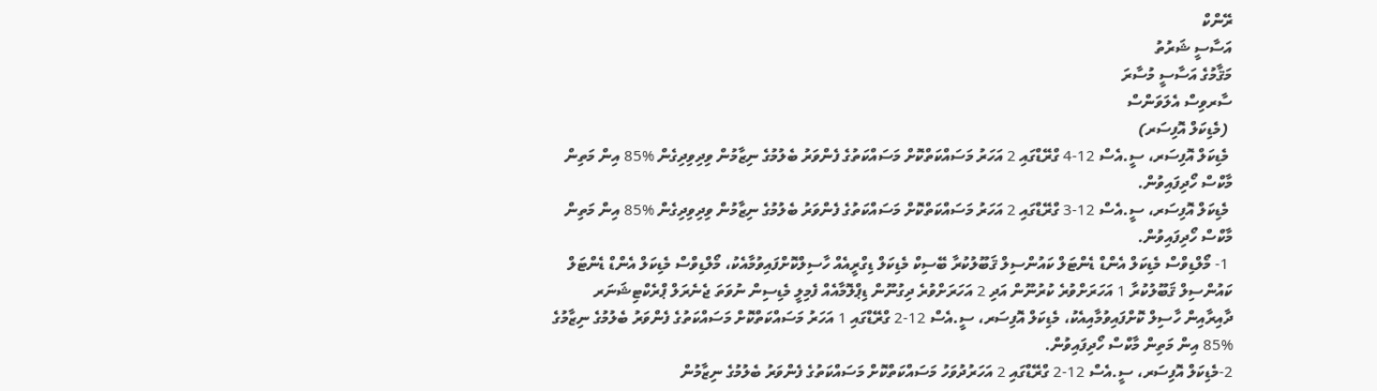ރޭންކް
އަސާސީ ޝަރުތު
މަޤާމުގެ އަސާސީ މުސާރަ
ސާރވިސް އެލަވަންސް
 (މެޑިކަލް އޮފިސަރ)
 މެޑިކަލް އޮފިސަރ، ސީ.އެސް 12-4 ގްރޭޑްގައި 2 އަހަރު މަސައްކަތްކޮށް މަސައްކަތުގެ ފެންވަރު ބެލުމުގެ ނިޒާމުން ވިދިވިދިގެން %85 އިން މަތިން މާކްސް ހޯދިފައިވުން.
 މެޑިކަލް އޮފިސަރ، ސީ.އެސް 12-3 ގްރޭޑްގައި 2 އަހަރު މަސައްކަތްކޮށް މަސައްކަތުގެ ފެންވަރު ބެލުމުގެ ނިޒާމުން ވިދިވިދިގެން %85 އިން މަތިން މާކްސް ހޯދިފައިވުން.
 1- މޯލްޑިވްސް މެޑިކަލް އެންޑް ޑެންޓަލް ކައުންސިލް ޤަބޫލުކުރާ ބޭސިކް މެޑިކަލް ޑިގްރީއެއް ހާސިލްކޮށްފައިވުމާއެކު، މޯލްޑިވްސް މެޑިކަލް އެންޑް ޑެންޓަލް ކައުންސިލް ޤަބޫލުކުރާ 1 އަހަރަށްވުރެ ކުރުނޫން އަދި 2 އަހަރަށްވުރެ ދިގުނޫން ޑިޕްލޮމާއެއް ފެމިލީ މެޑިސިން ނުވަތަ ޖެނެރަލް ޕްރެކްޓިޝަނަރ ދާއިރާއިން ހާސިލް ކޮށްފައިވުމާއިއެކު، މެޑިކަލް އޮފިސަރ، ސީ.އެސް 12-2 ގްރޭޑްގައި 1 އަހަރު މަސައްކަތްކޮށް މަސައްކަތުގެ ފެންވަރު ބެލުމުގެ ނިޒާމުގެ %85 އިން މަތިން މާކްސް ހޯދިފައިވުން.
2-މެޑިކަލް އޮފިސަރ، ސީ.އެސް 12-2 ގްރޭޑްގައި 2 އަހަރުދުވަހު މަސައްކަތްކޮށް މަސައްކަތުގެ ފެންވަރު ބެލުމުގެ ނިޒާމުން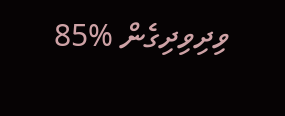ވިދިވިދިގެން %85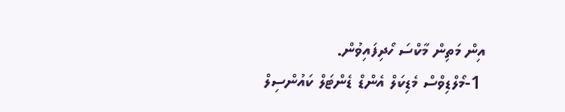އިން މަތިން މާކްސަ ހޯދިފައިވުން.
 1-މޯލްޑިވްސް މެޑިކަލް އެންޑް ޑެންޓަލް ކައުންސިލް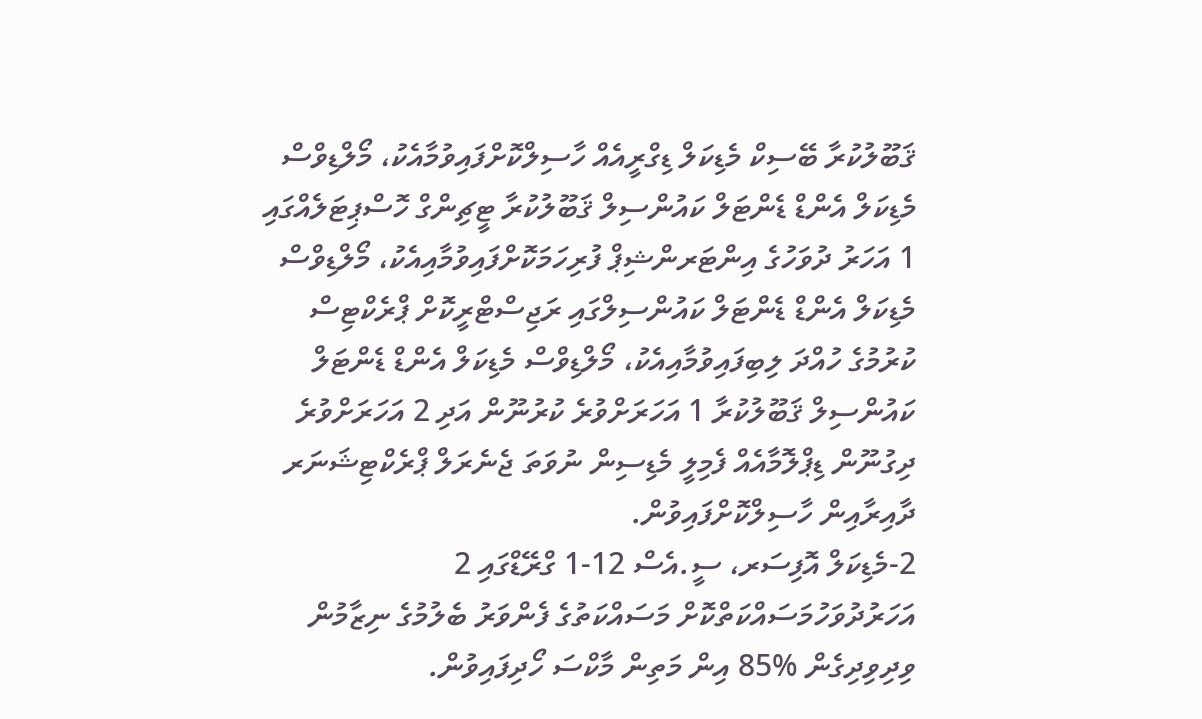ޤަބޫލުކުރާ ބޭސިކް މެޑިކަލް ޑިގްރީއެއް ހާސިލްކޮށްފައިވުމާއެކު، މޯލްޑިވްސް މެޑިކަލް އެންޑް ޑެންޓަލް ކައުންސިލް ޤަބޫލުކުރާ ޓީޗިންގް ހޮސްޕިޓަލެއްގައި 1 އަހަރު ދުވަހުގެ އިންޓަރންޝިޕް ފުރިހަމަކޮށްފައިވުމާއިއެކު، މޯލްޑިވްސް މެޑިކަލް އެންޑް ޑެންޓަލް ކައުންސިލްގައި ރަޖިސްޓްރީކޮށް ޕްރެކްޓިސް ކުރުމުގެ ހުއްދަ ލިބިފައިވުމާއިއެކު، މޯލްޑިވްސް މެޑިކަލް އެންޑް ޑެންޓަލް ކައުންސިލް ޤަބޫލުކުރާ 1 އަހަރަށްވުރެ ކުރުނޫން އަދި 2 އަހަރަށްވުރެ ދިގުނޫން ޑިޕްލޮމާއެއް ފެމިލީ މެޑިސިން ނުވަތަ ޖެނެރަލް ޕްރެކްޓިޝަނަރ ދާއިރާއިން ހާސިލްކޮށްފައިވުން.
2-މެޑިކަލް އޮފިސަރ، ސީ.އެސް 12-1 ގްރޭޑްގައި 2 އަހަރުދުވަހުމަސައްކަތްކޮށް މަސައްކަތުގެ ފެންވަރު ބެލުމުގެ ނިޒާމުން ވިދިވިދިގެން %85 އިން މަތިން މާކްސަ ހޯދިފައިވުން.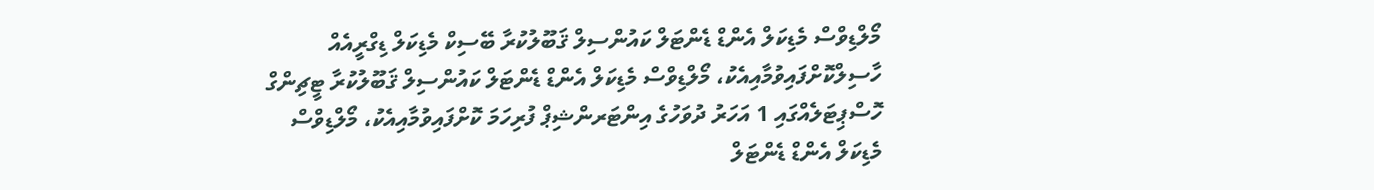މޯލްޑިވްސް މެޑިކަލް އެންޑް ޑެންޓަލް ކައުންސިލް ޤަބޫލުކުރާ ބޭސިކް މެޑިކަލް ޑިގްރީއެއް ހާސިލްކޮށްފައިވުމާއިއެކު، މޯލްޑިވްސް މެޑިކަލް އެންޑް ޑެންޓަލް ކައުންސިލް ޤަބޫލުކުރާ ޓީޗިންގް ހޮސްޕިޓަލެއްގައި 1 އަހަރު ދުވަހުގެ އިންޓަރންޝިޕް ފުރިހަމަ ކޮށްފައިވުމާއިއެކު، މޯލްޑިވްސް މެޑިކަލް އެންޑް ޑެންޓަލް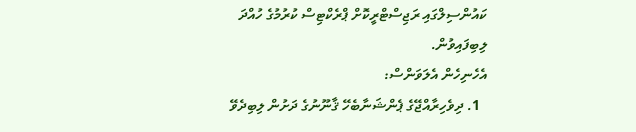ކައުންސިލްގައި ރަޖިސްޓްރީކޮށް ޕްރެކްޓިސް ކުރުމުގެ ހުއްދަ ލިބިފައިވުން.
އެހެނިހެން އެލަވަންސް:
  1. ދިވެހިރާއްޖޭގެ ޕެންޝަނާބެހޭ ޤާނޫނުގެ ދަށުން ލިބިދެވޭ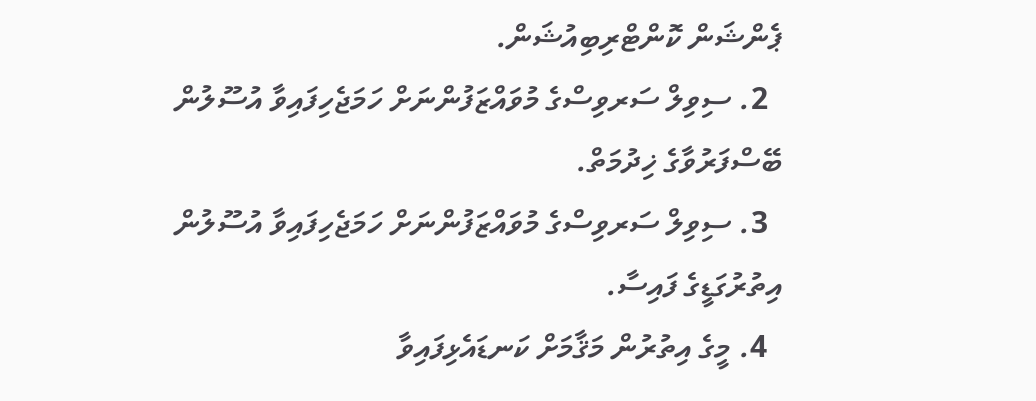ޕެންޝަން ކޮންޓްރިބިއުޝަން.
  2. ސިވިލް ސަރވިސްގެ މުވައްޒަފުންނަށް ހަމަޖެހިފައިވާ އުސޫލުން ބޭސްފަރުވާގެ ޚިދުމަތް.
  3. ސިވިލް ސަރވިސްގެ މުވައްޒަފުންނަށް ހަމަޖެހިފައިވާ އުސޫލުން އިތުރުގަޑީގެ ފައިސާ.
  4. މީގެ އިތުރުން މަޤާމަށް ކަނޑައެޅިފައިވާ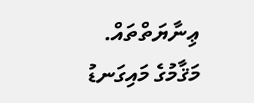ޢިނާޔަތްތައް.
މަޤާމުގެ މައިގަނޑު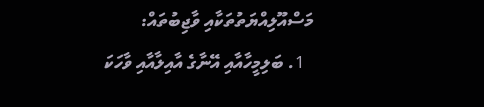މަސްއޫލިއްޔަތުތަކާއި ވާޖިބުތައް:
  1. ބަލިމީހާއާއި އޭނާގެ އާއިލާއާއި ވާހަކަ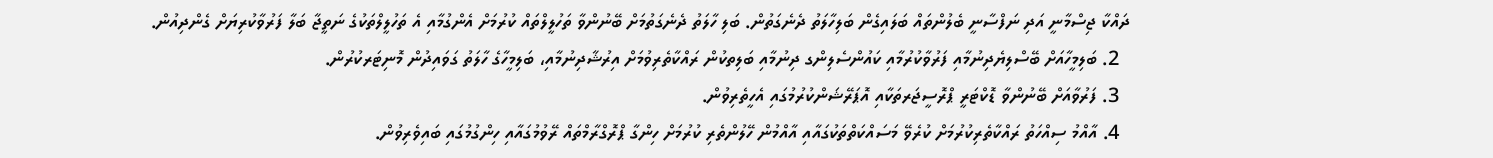ދައްކާ ޖިސްމާނީ އަދި ނަފްސާނީ ބެލުންތައް ބަލައިގެން ބަލިހާލަތު ދެނެގަތުން. ބަލި ހާލަތު ދެނެގަތުމަށް ބޭނުންވާ ތަހުލީލްތައް ކުރުމަށް އެންގުމާއި އެ ތަހުލީލްތަކުގެ ނަތީޖާ ބަލާ ފަރުވާކުރިޔަށް ގެންދިއުން.
  2. ބަލިމީހާއަށް ބޭސްލިޔެދިނުމާއި ފަރުވާކުރުމާއި ކައުންސެލިންގ ދިނުމާއި ބަލިތކުން ރައްކާތެރިވުމަށް އިރުޝާދިނުމާއި، ބަލިމީހާގެ ހާލަތު ގަވައިދުން މޮނިޓަރކުރުން.
  3. ފަރުވާއަށް ބޭނުންވާ ޑޮކްޓަރީ ޕްރޮސީޖަރތަކާއި އޮޕަރޭޝަންކުރުމުގައި އެހީތެރިވުން.
  4. އާއްމު ސިއްހަތު ރައްކާތެރިކުރުމަށް ކުރެވޭ މަސައްކަތްތަކުގައާއި އާއްމުން ހޭލުންތެރި ކުރުމަށް ހިންގާ ޕްރޮގްރާމްތައް ރޭވުމުގައާއި ހިންގުމުގައި ބައިވެރިވުން.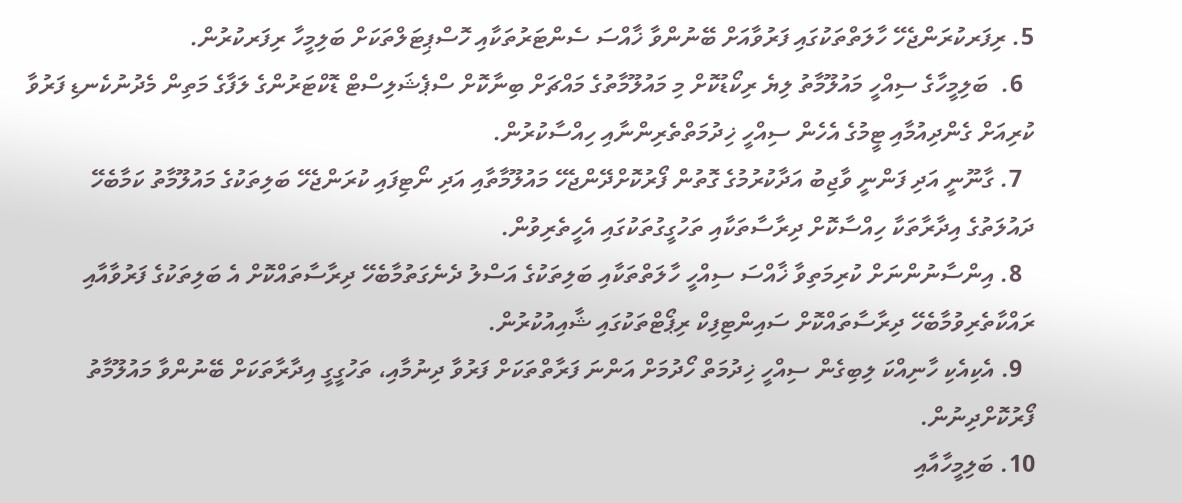5. ރިފަރކުރަންޖެހޭ ހާލަތްތަކުގައި ފަރުވާއަށް ބޭނުންވާ ޚާއްސަ ސެންޓަރުތަކާއި ހޮސްޕިޓަލްތަކަށް ބަލިމީހާ ރިފަރކުރުން.
  6.  ބަލިމީހާގެ ސިއްހީ މައުލޫމާތު ލިޔެ ރިކޯޑުކޮށް މި މައުލޫމާތުގެ މައްޗަށް ބިނާކޮށް ސްޕެޝަލިސްޓް ޑޮކްޓަރުންގެ ލަފާގެ މަތިން މެދުނުކެނޑި ފަރުވާ ކުރިއަށް ގެންދިއުމާއި ޓީމުގެ އެހެން ސިއްހީ ޚިދުމަތްތެރިންނާއި ހިއްސާކުރުން.
  7. ގާނޫނީ އަދި ފަންނީ ވާޖިބު އަދާކުރުމުގެ ގޮތުން ފޯރުކޮށްދޭންޖެހޭ މައުލޫމާތާއި އަދި ނޯޓިފައި ކުރަންޖެހޭ ބަލިތަކުގެ މައުލޫމާތު ކަމާބެހޭ ދައުލަތުގެ އިދާރާތަކާ ހިއްސާކޮށް ދިރާސާތަކާއި ތަހުގީގުތަކުގައި އެހީތެރިވުން.
  8. އިންސާނުންނަށް ކުރިމަތިވާ ޚާއްސަ ސިއްހީ ހާލަތްތަކާއި ބަލިތަކުގެ އަސްލު ދެނެގަތުމާބެހޭ ދިރާސާތައްކޮށް އެ ބަލިތަކުގެ ފަރުވާއާއި ރައްކާތެރިވުމާބެހޭ ދިރާސާތައްކޮށް ސައިންޓިފިކް ރިޕޯޓްތަކުގައި ޝާއިއުކުރުން.
  9. އެކިއެކި ހާނިއްކަ ލިބިގެން ސިއްހީ ޚިދުމަތް ހޯދުމަށް އަންނަ ފަރާތްތަކަށް ފަރުވާ ދިނުމާއި، ތަހުގީގީ އިދާރާތަކަށް ބޭނުންވާ މައުލޫމާތު ފޯރުކޮށްދިނުން.
10. ބަލިމީހާއާއި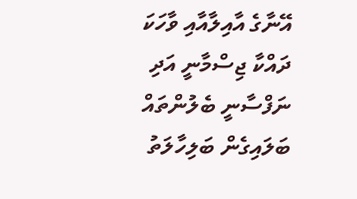އޭނާގެ އާއިލާއާއި ވާހަކަ ދައްކާ ޖިސްމާނީ އަދި ނަފްސާނީ ބެލުންތައް ބަލައިގެން ބަލިހާލަތު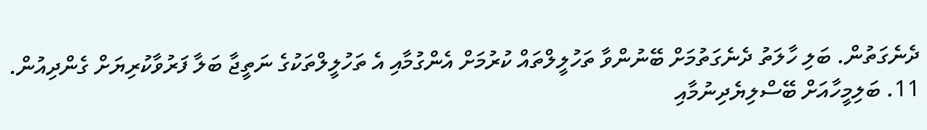ދެނެގަތުން. ބަލި ހާލަތު ދެނެގަތުމަށް ބޭނުންވާ ތަހުލީލްތައް ކުރުމަށް އެންގުމާއި އެ ތަހުލީލްތަކުގެ ނަތީޖާ ބަލާ ފަރުވާކުރިޔަށް ގެންދިއުން.
11. ބަލިމީހާއަށް ބޭސްލިޔެދިނުމާއި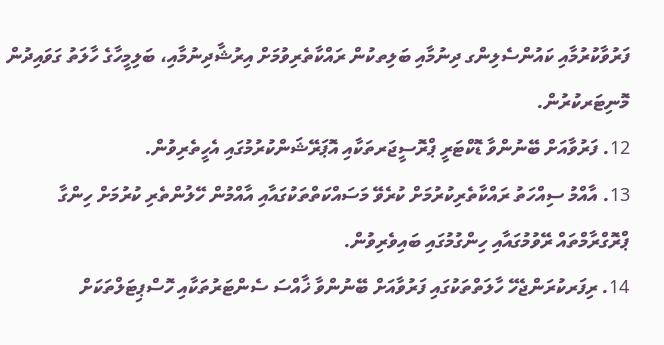ފަރުވާކުރުމާއި ކައުންސެލިންގ ދިނުމާއި ބަލިތކުން ރައްކާތެރިވުމަށް އިރުޝާދިނުމާއި، ބަލިމީހާގެ ހާލަތު ގަވައިދުން މޮނިޓަރކުރުން.
12. ފަރުވާއަށް ބޭނުންވާ ޑޮކްޓަރީ ޕްރޮސީޖަރތަކާއި އޮޕަރޭޝަންކުރުމުގައި އެހީތެރިވުން.
13. އާއްމު ސިއްހަތު ރައްކާތެރިކުރުމަށް ކުރެވޭ މަސައްކަތްތަކުގައާއި އާއްމުން ހޭލުންތެރި ކުރުމަށް ހިންގާ ޕްރޮގްރާމްތައް ރޭވުމުގައާއި ހިންގުމުގައި ބައިވެރިވުން.
14. ރިފަރކުރަންޖެހޭ ހާލަތްތަކުގައި ފަރުވާއަށް ބޭނުންވާ ޚާއްސަ ސެންޓަރުތަކާއި ހޮސްޕިޓަލްތަކަށް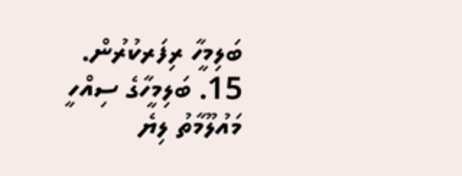ބަލިމީހާ ރިފަރކުރުން.
15. ބަލިމީހާގެ ސިއްހީ މައުލޫމާތު ލިޔެ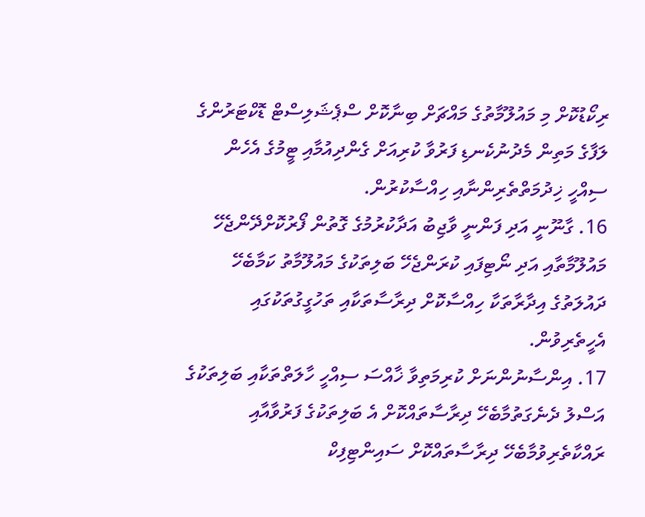ރިކޯޑުކޮށް މި މައުލޫމާތުގެ މައްޗަށް ބިނާކޮށް ސްޕެޝަލިސްޓް ޑޮކްޓަރުންގެ ލަފާގެ މަތިން މެދުނުކެނޑި ފަރުވާ ކުރިއަށް ގެންދިއުމާއި ޓީމުގެ އެހެން ސިއްހީ ޚިދުމަތްތެރިންނާއި ހިއްސާކުރުން.
16. ގާނޫނީ އަދި ފަންނީ ވާޖިބު އަދާކުރުމުގެ ގޮތުން ފޯރުކޮށްދޭންޖެހޭ މައުލޫމާތާއި އަދި ނޯޓިފައި ކުރަންޖެހޭ ބަލިތަކުގެ މައުލޫމާތު ކަމާބެހޭ ދައުލަތުގެ އިދާރާތަކާ ހިއްސާކޮށް ދިރާސާތަކާއި ތަހުގީގުތަކުގައި އެހީތެރިވުން.
17. އިންސާނުންނަށް ކުރިމަތިވާ ޚާއްސަ ސިއްހީ ހާލަތްތަކާއި ބަލިތަކުގެ އަސްލު ދެނެގަތުމާބެހޭ ދިރާސާތައްކޮށް އެ ބަލިތަކުގެ ފަރުވާއާއި ރައްކާތެރިވުމާބެހޭ ދިރާސާތައްކޮށް ސައިންޓިފިކް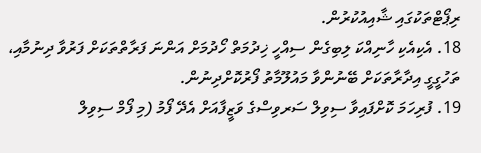ރިޕޯޓްތަކުގައި ޝާއިއުކުރުން.
18. އެކިއެކި ހާނިއްކަ ލިބިގެން ސިއްހީ ޚިދުމަތް ހޯދުމަށް އަންނަ ފަރާތްތަކަށް ފަރުވާ ދިނުމާއި، ތަހުގީގީ އިދާރާތަކަށް ބޭނުންވާ މައުލޫމާތު ފޯރުކޮށްދިނުން.
19. ފުރިހަމަ ކޮށްފައިވާ ސިވިލް ސަރވިސްގެ ވަޒީފާއަށް އެދޭ ފޯމު (މި ފޯމް ސިވިލް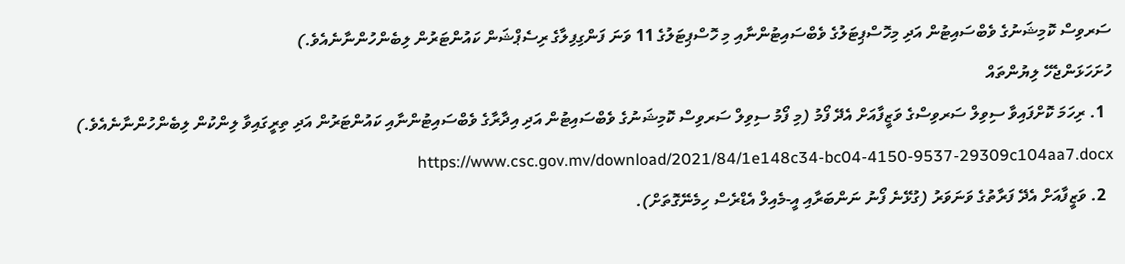ސަރވިސް ކޮމިޝަނުގެ ވެބްސައިޓުން އަދި މިހޮސްޕިޓަލުގެ ވެބްސައިޓުންނާއި މި ހޮސްޕިޓަލުގެ 11 ވަނަ ފަންގިފިލާގެ ރިސެޕްޝަން ކައުންޓަރުން ލިބެންހުންނާނެއެވެ.)
ހުށަހަޅަންޖެހޭ ލިޔުންތައް
  1. ރިހަމަ ކޮށްފައިވާ ސިވިލް ސަރވިސްގެ ވަޒީފާއަށް އެދޭ ފޯމު (މި ފޯމު ސިވިލް ސަރވިސް ކޮމިޝަނުގެ ވެބްސައިޓުން އަދި އިދާރާގެ ވެބްސައިޓުންނާއި ކައުންޓަރުން އަދި ތިރީގައިވާ ލިންކުން ލިބެންހުންނާނެއެވެ.)   https://www.csc.gov.mv/download/2021/84/1e148c34-bc04-4150-9537-29309c104aa7.docx
  2. ވަޒީފާއަށް އެދޭ ފަރާތުގެ ވަނަވަރު (ގުޅޭނެ ފޯނު ނަންބަރާއި އީ-މެއިލް އެޑްރެސް ހިމެނޭގޮތަށް).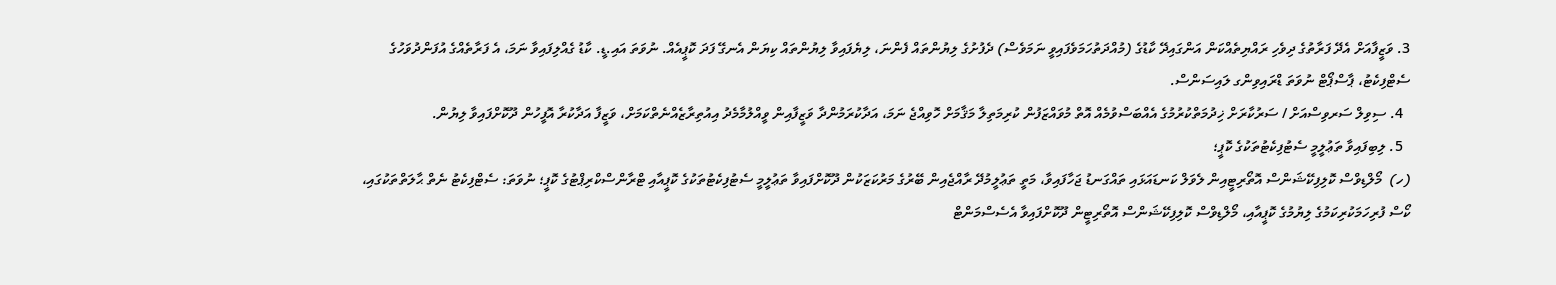3. ވަޒީފާއަށް އެދޭ ފަރާތުގެ ދިވެހި ރައްޔިތެއްކަން އަންގައިދޭ ކާޑުގެ (މުއްދަތުހަމަވެފައިވީ ނަމަވެސް) ދެފުށުގެ ލިޔުންތައް ފެންނަ، ލިޔެފައިވާ ލިޔުންތައް ކިޔަން އެނގޭ ފަދަ ކޮޕީއެއް. ނުވަތަ އައި.ޑީ. ކާޑު ގެއްލިފައިވާ ނަމަ، އެ ފަރާތެއްގެ އުފަންދުވަހުގެ ސެޓްފިކެޓު، ޕާސްޕޯޓް ނުވަތަ ޑްރައިވިންގ ލައިސަންސް.
  4. ސިވިލް ސަރވިސްއަށް / ސަރުކާރަށް ޚިދުމަތްކުރުމުގެ އެއްބަސްވުމެއް އޮތް މުވައްޒަފުން ކުރިމަތިލާ މަޤާމަށް ހޮވިއްޖެ ނަމަ، އަދާކުރަމުންދާ ވަޒީފާއިން ވީއްލުމާމެދު އިއުތިރާޒެއްނެތްކަމަށް، ވަޒީފާ އަދާކުރާ އޮފީހުން ދޫކޮށްފައިވާ ލިޔުން.
  5. ލިބިފައިވާ ތަޢުލީމީ ސެޓުފިކެޓުތަކުގެ ކޮޕީ؛
(ހ)  މޯލްޑިވްސް ކޮލިފިކޭޝަންސް އޮތޯރިޓީއިން ލެވަލް ކަނޑައަޅައި ތައްގަނޑު ޖަހާފައިވާ، މަތީ ތަޢުލީމުދޭ ރާއްޖެއިން ބޭރުގެ މަރުކަޒަކުން ދޫކޮށްފައިވާ ތަޢުލީމީ ސެޓުފިކެޓުތަކުގެ ކޮޕީއާއި ޓްރާންސްކްރިޕްޓުގެ ކޮޕީ؛ ނުވަތަ: ސެޓްފިކެޓު ނެތް ޙާލަތްތަކުގައި، ކޯސް ފުރިހަމަކުރިކަމުގެ ލިޔުމުގެ ކޮޕީއާއި، މޯލްޑިވްސް ކޮލިފިކޭޝަންސް އޮތޯރިޓީން ދޫކޮށްފައިވާ އެސެސްމަންޓް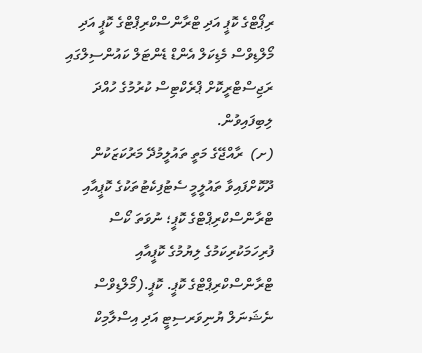ރިޕޯޓްގެ ކޮޕީ އަދި ޓްރާންސްކްރިޕްޓްގެ ކޮޕީ އަދި މޯލްޑިވްސް މެޑިކަލް އެންޑް ޑެންޓަލް ކައުންސިލްގައި ރަޖިސްޓްރީކޮށް ޕްރެކްޓިސް ކުރުމުގެ ހުއްދަ ލިބިފައިވުން.
(ށ)  ރާއްޖޭގެ މަތީ ތައުލީމުދޭ މަރުކަޒަކުން ދޫކޮށްފައިވާ ތައުލީމީ ސެޓުފިކެޓުތަކުގެ ކޮޕީއާއި ޓްރާންސްކްރިޕްޓްގެ ކޮޕީ؛ ނުވަތަ ކޯސް ފުރިހަމަކުރިކަމުގެ ލިޔުމުގެ ކޮޕީއާއި ޓްރާންސްކްރިޕްޓްގެ ކޮޕީ. ކޮޕީ.(މޯލްޑިވްސް ނެޝަނަލް ޔުނިވަރސިޓީ އަދި އިސްލާމިކް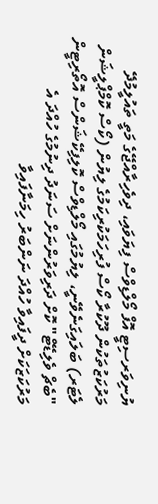ޔުނިވަރސިޓީ އޮފް މޯލްޑިވްސް ފިޔަވައި، ދިވެހިރާއްޖޭގެ މަތީ ތައުލީމުދޭ މަރުކަޒުތަކުން ދޫކުރާ ކޯސް ފުރިހަމަކުރިކަމުގެ ލިޔުން (ކޯސް ކޮމްޕްލީޝަން ލެޓަރ) ބަލައިގަނެވޭނީ، ލިޔުމުގައި މޯލްޑިވްސް ކޮލިފިކޭޝަންސް އޮތޯރިޓީން "ބެޗް ވެލިޑޭޓް" ކޮށް ދަރިވަރުންނަށް ސަނަދު ދިނުމުގެ ހުއްދަ އެ މަރުކަޒަކަށް ދީފައިވާ ހުއްދަ ނަންބަރު ހިމަނާފައިވާ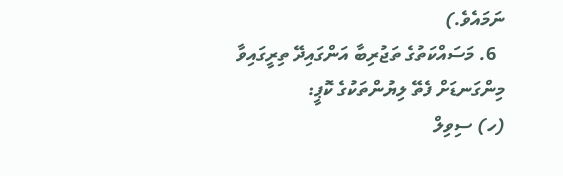ނަމައެވެ.)
  6. މަސައްކަތުގެ ތަޖުރިބާ އަންގައިދޭ ތިރީގައިވާ މިންގަނޑަށް ފެތޭ ލިޔުންތަކުގެ ކޮޕީ:
(ހ) ސިވިލް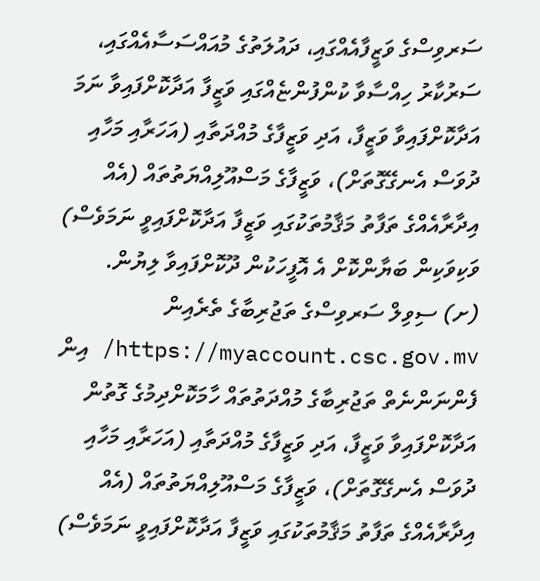ސަރވިސްގެ ވަޒީފާއެއްގައި، ދައުލަތުގެ މުއައްސަސާއެއްގައި، ސަރުކާރު ހިއްސާވާ ކުންފުންޏެއްގައި ވަޒީފާ އަދާކޮށްފައިވާ ނަމަ އަދާކޮށްފައިވާ ވަޒީފާ، އަދި ވަޒީފާގެ މުއްދަތާއި (އަހަރާއި މަހާއި ދުވަސް އެނގޭގޮތަށް)، ވަޒީފާގެ މަސްއޫލިއްޔަތުތައް (އެއް އިދާރާއެއްގެ ތަފާތު މަޤާމުތަކުގައި ވަޒީފާ އަދާކޮށްފައިވީ ނަމަވެސް) ވަކިވަކިން ބަޔާންކޮށް އެ އޮފީހަކުން ދޫކޮށްފައިވާ ލިޔުން.
(ށ) ސިވިލް ސަރވިސްގެ ތަޖުރިބާގެ ތެރެއިން https://myaccount.csc.gov.mv/ އިން ފެންނަންނެތް ތަޖުރިބާގެ މުއްދަތުތައް ހާމަކޮށްދިމުގެ ގޮތުން އަދާކޮށްފައިވާ ވަޒީފާ، އަދި ވަޒީފާގެ މުއްދަތާއި (އަހަރާއި މަހާއި ދުވަސް އެނގޭގޮތަށް)، ވަޒީފާގެ މަސްއޫލިއްޔަތުތައް (އެއް އިދާރާއެއްގެ ތަފާތު މަޤާމުތަކުގައި ވަޒީފާ އަދާކޮށްފައިވީ ނަމަވެސް)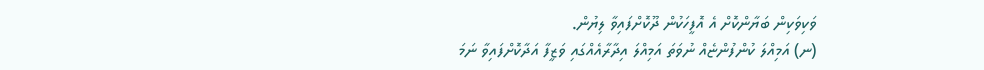ވަކިވަކިން ބަޔާންކޮށް އެ އޮފީހަކުން ދޫކޮށްފައިވާ ލިޔުން.
(ނ) އަމިއްލަ ކުންފުންޏެއް ނުވަތަ އަމިއްލަ އިދާރާއެއްގައި ވަޒީފާ އަދާކޮށްފައިވާ ނަމަ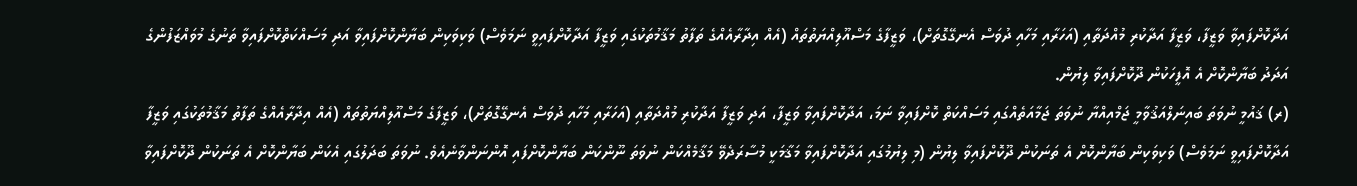އަދާކޮށްފައިވާ ވަޒީފާ، ވަޒީފާ އަދާކުރި މުއްދަތާއި (އަހަރާއި މަހާއި ދުވަސް އެނގޭގޮތަށް)، ވަޒީފާގެ މަސްއޫލިއްޔަތުތައް (އެއް އިދާރާއެއްގެ ތަފާތު މަޤާމުތަކުގައި ވަޒީފާ އަދާކޮށްފައިވީ ނަމަވެސް) ވަކިވަކިން ބަޔާންކޮށްފައިވާ އަދި މަސައްކަތްކޮށްފައިވާ ތަނުގެ މުވައްޒަފުންގެ އަދަދު ބަޔާންކޮށް އެ އޮފީހަކުން ދޫކޮށްފައިވާ ލިޔުން.
(ރ) ޤައުމީ ނުވަތަ ބައިނަލްއަޤުވާމީ ޖަމްއިއްޔާ ނުވަތަ ޖަމާއަތެއްގައި މަސައްކަތް ކޮށްފައިވާ ނަމަ، އަދާކޮށްފައިވާ ވަޒީފާ، އަދި ވަޒީފާ އަދާކުރި މުއްދަތާއި (އަހަރާއި މަހާއި ދުވަސް އެނގޭގޮތަށް)، ވަޒީފާގެ މަސްއޫލިއްޔަތުތައް (އެއް އިދާރާއެއްގެ ތަފާތު މަޤާމުތަކުގައި ވަޒީފާ އަދާކޮށްފައިވީ ނަމަވެސް) ވަކިވަކިން ބަޔާންކޮށް އެ ތަނަކުން ދޫކޮށްފައިވާ ލިޔުން (މި ލިޔުމުގައި އަދާކޮށްފައިވާ މަޤާމަކީ މުސާރަދެވޭ މަޤާމެއްކަން ނުވަތަ ނޫންކަން ބަޔާންކޮށްފައި އޮންނަންވާނެއެވެ. ނުވަތަ ބަދަލުގައި އެކަން ބަޔާންކޮށް އެ ތަނަކުން ދޫކޮށްފައިވާ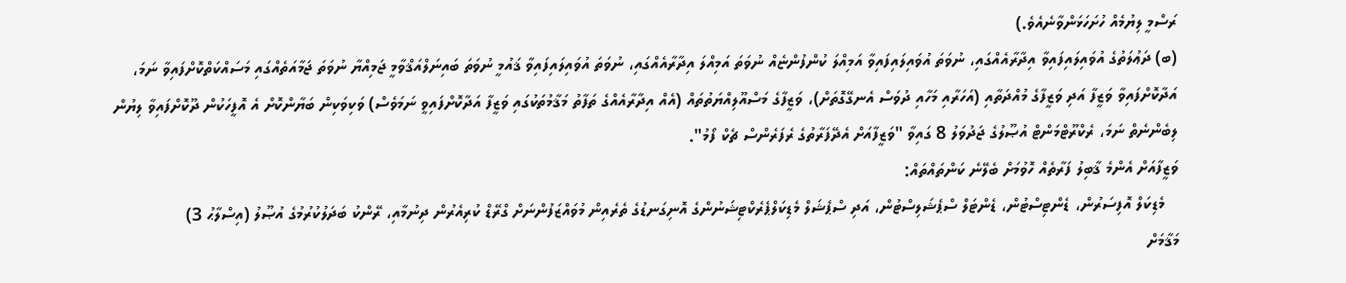ރަސްމީ ލިޔުމެއް ހުށަހަޅަންވާނެއެވެ.)
(ބ) ދަޢުލަތުގެ އުވައިލައިފައިވާ އިދާރާއެއްގައި، ނުވަތަ އުވައިލައިފައިވާ އަމިއްލަ ކުންފުންޏެއް ނުވަތަ އަމިއްލަ އިދާރާއެއްގައި، ނުވަތަ އުވައިލައިފައިވާ ޤައުމީ ނުވަތަ ބައިނަލްއަޤްވާމީ ޖަމިއްޔާ ނުވަތަ ޖަމާއަތެއްގައި މަސައްކަތްކޮށްފައިވާ ނަމަ، އަދާކޮށްފައިވާ ވަޒީފާ އަދި ވަޒީފާގެ މުއްދަތާއި (އަހަރާއި މަހާއި ދުވަސް އެނގޭގޮތަށް)، ވަޒީފާގެ މަސްއޫލިއްޔަތުތައް (އެއް އިދާރާއެއްގެ ތަފާތު މަޤާމުތަކުގައި ވަޒީފާ އަދާކޮށްފައިވީ ނަމަވެސް) ވަކިވަކިން ބަޔާންކޮށް އެ އޮފީހަކުން ދޫކޮށްފައިވާ ލިޔުން ލިބެންނެތް ނަމަ، ރެކްރޫޓްމަންޓް އުޞޫލުގެ ޖަދުވަލު 8 ގައިވާ "ވަޒީފާއަށް އެދޭފަރާތުގެ ރެފަރެންސް ޗެކް ފޯމު".
ވަޒީފާއަށް އެންމެ ޤާބިލު ފަރާތެއް ހޮވުމަށް ބެލޭނެ ކަންތައްތައް:
   މެޑިކަލް އޮފިސަރުން، ޑެންޓިސްޓުން، ޑެންޓަލް ސްޕެޝަލިސްޓުން، އަދި ސްޕެޝަލް މެޑިކަލްޕެރެކްޓިޝަނުންގެ އޮނިގަނޑުގެ ތެރެއިން މުވައްޒަފުންނަށް ގްރޭޑް ކުރިއެރުން ދިނުމާއި، ރޭންކު ބަދަލުކުރުމުގެ އުޞޫލު (އިސްލާޙު 3)
މަޤާމަށް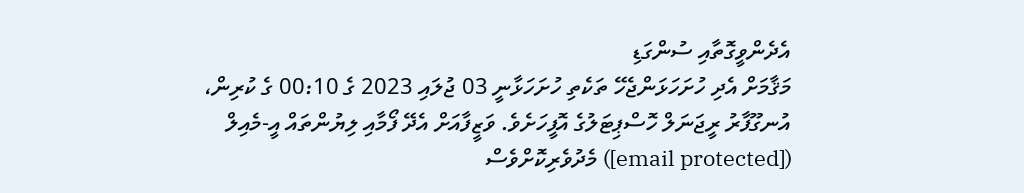އެދެންވީގޮތާއި ސުންގަޑި
މަޤާމަށް އެދި ހުށަހަޅަންޖެހޭ ތަކެތި ހުށަހަޅާނީ 03 ޖުލައި 2023 ގެ 00:10 ގެ ކުރިން، އުނގޫފާރު ރީޖަނަލް ހޮސްޕިޓަލުގެ އޮފީހަށެވެ. ވަޒީފާއަށް އެދޭ ފޯމާއި ލިޔުންތައް އީ-މެއިލް ([email protected]) މެދުވެރިކޮށްވެސް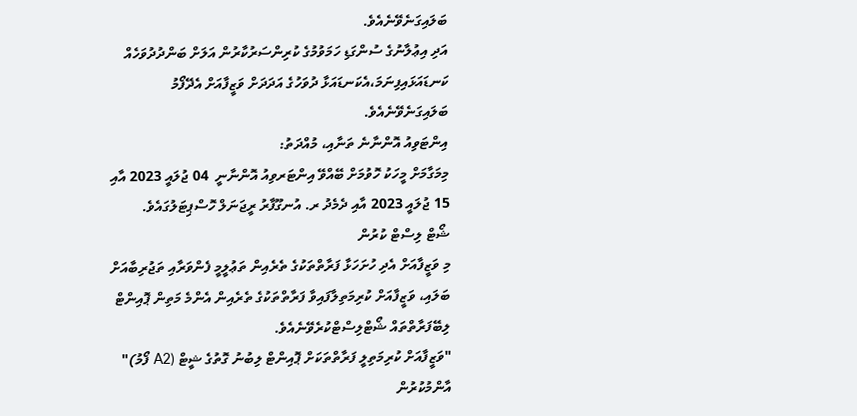ބަލައިގަނެވޭނެއެވެ.
އަދި އިޢުލާނުގެ ސުންގަޑި ހަމަވުމުގެ ކުރިންސަރުކާރުން އަލަށް ބަންދުދުވަހެއް ކަނޑައަޅައިފިނަމަ،އެކަނޑައަޅާ ދުވަހުގެ އަދަދަށް ވަޒީފާއަށް އެދޭފޯމު ބަލައިގަނެވޭނެއެވެ.
އިންޓަވިއު އޮންނާނެ ތަނާއި، މުއްދަތު:
މިމަގާމަށް މީހަކު ހޮވުމަށް ބޭއްވޭ އިންޓަރވިއު އޮންނާނީ  04 ޖުލައީ 2023 އާއި 15 ޖުލައީ 2023 އާއި ދެމެދު ރ. އުނގޫފާރު ރީޖަނަލް ހޮސްޕިޓަލުގައެވެ.
ޝޯޓް ލިސްޓް ކުރުން
މި ވަޒީފާއަށް އެދި ހުށަހަޅާ ފަރާތްތަކުގެ ތެރެއިން ތަޢުލީމީ ފެންވަރާއި ތަޖުރިބާއަށް ބަލައި، ވަޒީފާއަށް ކުރިމަތިލާފައިވާ ފަރާތްތަކުގެ ތެރެއިން އެންމެ މަތިން ޕޮއިންޓް ލިބޭފަރާތްތައް ޝޯޓްލިސްޓްކުރެވޭނެއެވެ.
"ވަޒީފާއަށް ކުރިމަތިލީ ފަރާތްތަކަށް ޕޮއިންޓް ލިބުނު ގޮތުގެ ޝީޓް (A2 ފޯމު)" އާންމުކުރުން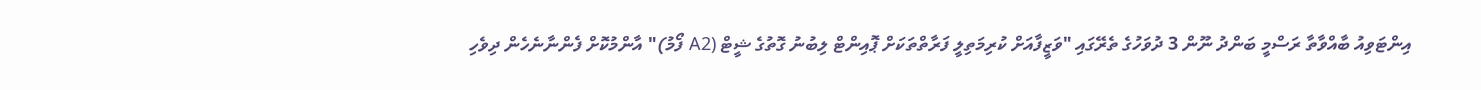އިންޓަވިއު ބާއްވާތާ ރަސްމީ ބަންދު ނޫން 3 ދުވަހުގެ ތެރޭގައި "ވަޒީފާއަށް ކުރިމަތިލީ ފަރާތްތަކަށް ޕޮއިންޓް ލިބުނު ގޮތުގެ ޝީޓް (A2 ފޯމު)" އާންމުކޮށް ފެންނާނެހެން ދިވެހި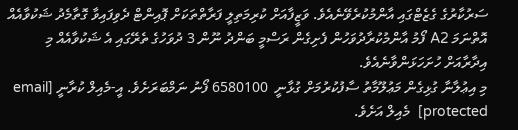ސަރުކާރުގެ ގެޒެޓްގައި އާންމުކުރެވޭނެއެވެ. ވަޒީފާއަށް ކުރިމަތިލީ ފަރާތްތަކަށް ޕޮއިންޓް ދެވިފައިވާ ގޮތާމެދު ޝަކުވާއެއް އޮތްނަމަ A2 ފޯމު އާންމުކުރާދުވަހުން ފެށިގެން ރަސްމީ ބަންދު ނޫން 3 ދުވަހުގެ ތެރޭގައި އެ ޝަކުވާއެއް މި އިދާރާއަށް ހުށަހަޅަންވާނެއެވެ.
މި އިޢުލާނާ ގުޅިގެން މަޢުލޫމާތު ސާފުކުރުމަށް ގުޅާނީ  6580100 ފޯނު ނަމްބަރަށެވެ. އީ-މެއިލް ކުރާނީ [email protected]  މެއިލް އަށެވެ.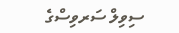ސިވިލް ސަރވިސްގެ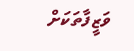ވަޒީފާތަކަށް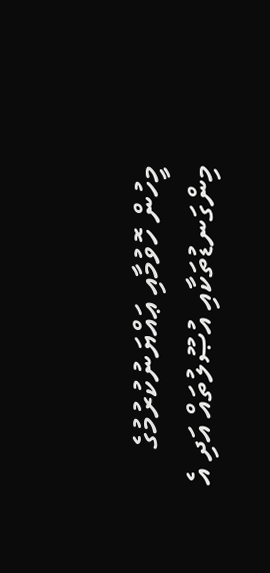މީހުން ހޮވުމާއި ޢައްޔަނުކުރުމުގެ މިންގަނޑުތަކާއި އުޞޫލުތައް އަދި އެ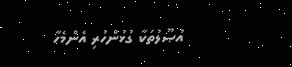އުޞޫލުތަކާ ގުޅުންހުރި އެންމެހާ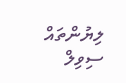ލިޔުންތައް ސިވިލް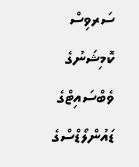ސަރވިސް ކޮމިޝަނުގެ ވެބްސައިޓްގެ ޑައުންލޯޑްސްގެ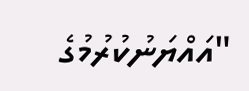"އައްޔަނުކުރުމުގެ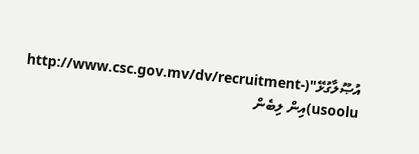އުޞޫލާގުޅޭ"(http://www.csc.gov.mv/dv/recruitment-usoolu)އިން ލިބެން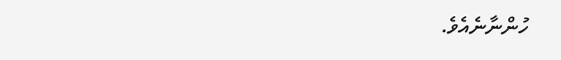ހުންނާނެއެވެ.